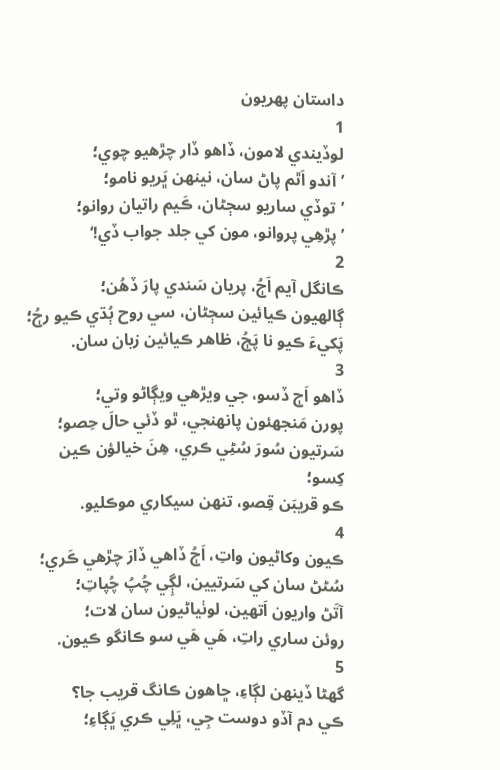داستان پهريون
1
لوڏيندي لامون، ڏاهو ڏار چڙهيو چوي؛
’آندو اَٿم پاڻ سان، نينهن ڀَريو نامو؛
’توڏي ساريو سڄڻان، ڪَيم راتيان روانو؛
’پڙهِي پروانو، مون کي جلد جواب ڏي!‘
2
ڪانگل آيم اَڄُ، پريان سَندي پارَ ڏهُن؛
ڳالهيون ڪيائين سڄڻان، سي روح ٻُڌي ڪيو رڄُ؛
پَکيءَ ڪيو نا پَڄُ، ظاهر ڪيائين زبان سان.
3
ڏاهو اَڄ ڏسو، جي ويڙهي ويڳاڻو وتي؛
پورن مَنجھئون پانهنجي، ٿو ڏئي حالَ حِصو؛
سَرتيون سُورَ سُڻِي ڪري، هِنَ خيالؤن ڪين کِسو؛
ڪو قريبَن قِصو، تنهن سيکاري موڪليو.
4
ڪيون وکاڻيون واتِ، اَڄُ ڏاهي ڏارَ چڙهي ڪَري؛
سُڻڻ سان کي سَرتيين، لڳِي چُپُ چُپاتِ؛
آتَڻ واريون اَتهين، لوٺياڻيون سان لات؛
روئن ساري راتِ، هَي هَي سو ڪانگو ڪيون.
5
گھڻا ڏينهن لڳاءِ، ڇاهون ڪانگ قريب جا؟
ڪي دم آڏو دوست جِي، ڀَلِي ڪري ڀَڳاءِ؛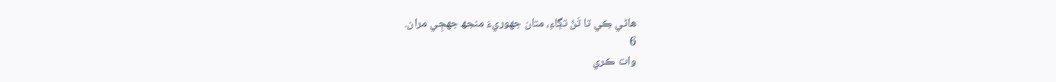هاڻي ڪِي تا تَنُ تڳاءِ، متان جھوريءَ منجھ جھڄِي مران.
6
وات ڪري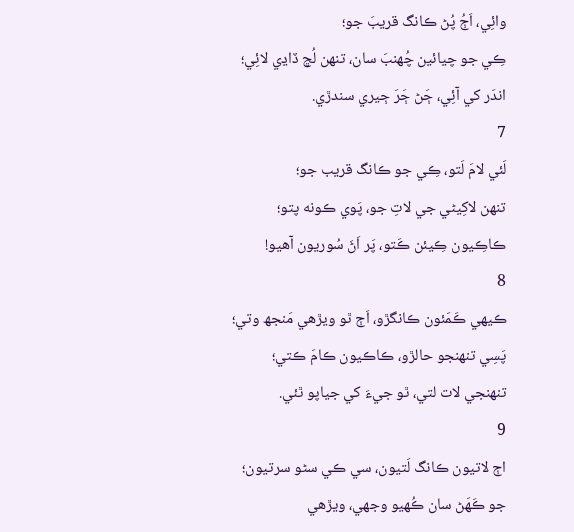وائِي، اَڄُ پُڻ ڪانگ قريبَ جو؛
ڪِي جو چيائين چُهنبَ سان، تنهن لُڇ ڏاڍي لائِي؛
اندَر کي آئِي، ڄَڻ ڄَرَ ڄيري سندڙي.
7
لَئي لامَ لَتو، ڪِي جو ڪانگ قريب جو؛
تنهن لاکِيڻي جي لاتِ جو، پَوي ڪونه پتو؛
ڪاڪِيون ڪِيئن ڪَتو، پَر اَڻَ سُوريون آهيو!
8
ڪيهي ڪَمَئون ڪانگڙو، اَڄ ٿو ويڙهي مَنجھ وتي؛
پَسِي تنهنجو حالڙو، ڪاڪيون ڪامَ ڪتي؛
تنهنجي لات لتي، ٿو جيءَ کي جياپو ٿئي.
9
اڄ لاتيون ڪانگ لَتيون، سي ڪي سڻو سرتيون؛
جو ڪَهَڻ سان ڪُهيو وجھي، ويڙهي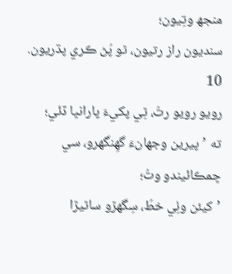منجھ وتِيون؛
سنديون راز رتيون، ٿو پُڻ ڪري پڌريون.
10
رويو رويو رتُ، ٿِي پکيءَ پارانڀا ڏئي؛
ته ’پيرين وجھانءَ گھِنگھرو، سي ڇمڪائيندو وتُ؛
’کيئن وٺِي خطُ، سِگھڙو ساٿيڙا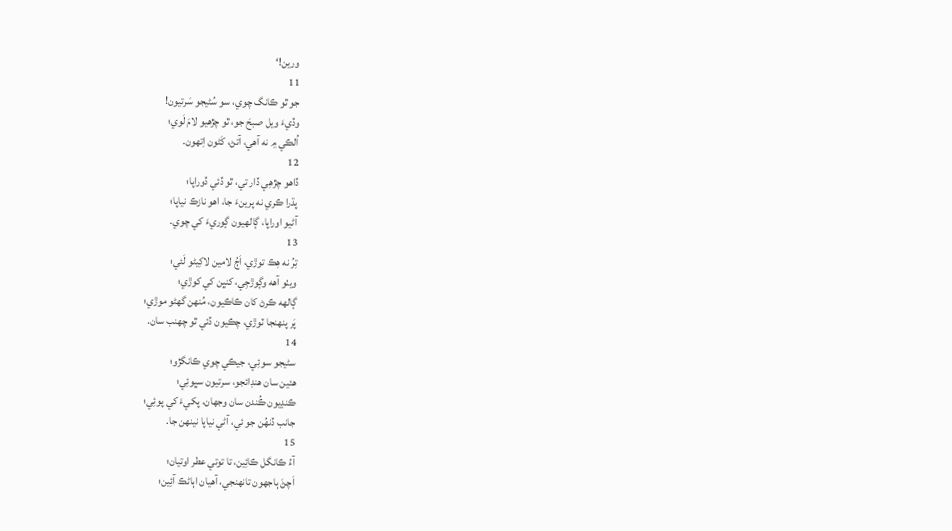ورين!‘
11
جو ٿو ڪانگ چوي، سو سُڻيجو سَرتيون!
وڏيءَ ويل صبحَ جو، ٿو چڙهيو لامَ لَوي؛
اُلڪي ۾ نه آهي، آتڻ، کَڻون اِتهون.
12
ڏاهو چڙهِي ڏار تي، ٿو ڏئي ڏوراپا؛
پڌرا ڪري نه پرينءَ جا، اهو نازڪ نياپا؛
آڻيو اوراپا، ڳالهيون ڳوريءَ کي چوي.
13
تِرُ نه هِڪ توڙي، اَڄُ لامين لاکِيڻو لَئي؛
ويٺو آهه وڳوڙجِي، کنڀن کي کوڙي؛
ڳالهه ڪرڻ کان ڪاڪيون، مُنهن گھڻو موڙي؛
پَر پنهنجا ٽوڙي، چڪيون ڏئي ٿو چهنب سان.
14
سڻيجو سوئِي، جيڪي چوي ڪانگڙو؛
هئين سان هنڊائجو، سرتيون سڀوئِي؛
ڪنڍيون ڪُندن سان وجھان، پکيءَ کي پوئِي؛
جانب ڏنهُن جو ئي، آڻي نياپا نينهن جا.
15
آءُ ڪانگل ڪائِين، تا توتي عطر اوتيان؛
اَچڻَ ٻاجھون تانهنجي، آهيان اٻاڻڪ آئِين؛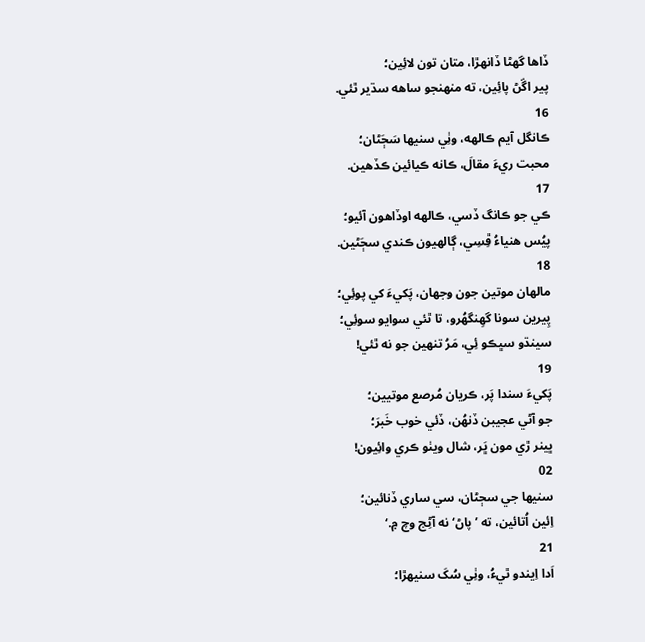ڏاها گھڻا ڏانهڙا، متان تون لائِين؛
پير اڱڻ پائِين، ته منهنجو ساهه سڌير ٿئي.
16
ڪانگل آيم ڪالهه، وٺِي سنيها سَڄَڻان؛
محبت ريءَ مقالَ، ڪانه ڪيائين ڪڏهين.
17
ڪي جو ڪانگ ڏسي، ڪالهه اوڏاهون آئيو؛
پيُس هنياءُ ڦِسِي، ڳالهيون ڪندي سڄَڻين.
18
مالهان موتين جون وجھان، پَکيءَ کي پوئِي؛
پِيرين سونا گھِنگھُرو، تا ٿئي سوايو سوئِي؛
سينڌو سڀڪو ئِي، مَرُ تنهين جو نه ٿئي!
19
پَکيءَ سندا پَر، ڪريان مُرصع موتيين؛
جو آڻي عجيبن ڏنهُن، ڏئي خوب خَبرَ؛
ڀينر ڙي مون ڀَر، شال ويٺو ڪري وائِيون!
02
سنيها جي سڄڻان، سي ساري ڏنائين؛
اِئين اُتائين، ته ’پاڻ‘ نه آڻِج وچ ۾.‘
21
اَدا اِيندو ٿيءُ، وٺِي سُکَ سنيهڙا؛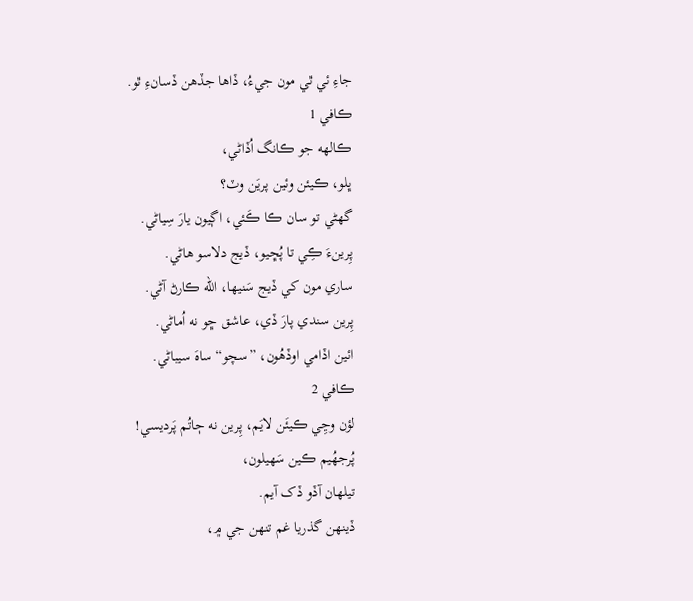جاءِ ئي ٿي مون جيءُ، ڏاها جڏهن ڏسانءِ ٿو.
ڪافي 1
ڪالهه جو ڪانگ اُڏاڻي،
ڀلو، ڪيئن وئين پريَن وٽ؟
گھڻي تو سان ڪا ڪَئي، اڳيون يارَ سِياڻي.
پِرينءَ ڪِي تا پُڇيو، ڏيج دلاسو هاڻي.
ساري مون کي ڏيج سَنيها، الله ڪارڻ آڻي.
پِرين سندي پارَ ڏي، عاشق ڇو نه اُماڻي.
ائين اڏامي اوڏهُون، ”سچو“ ساهَ سيباڻي.
ڪافي 2
لؤن وڃِي ڪيئَن لايَم، پِرين نه ڄاتُم پَرديسي!
پُرجھُيم ڪين سَهيلون،
تيلهان آڏو ڏک آيم.
ڏينهن گذريا غم تنهن جي ۾،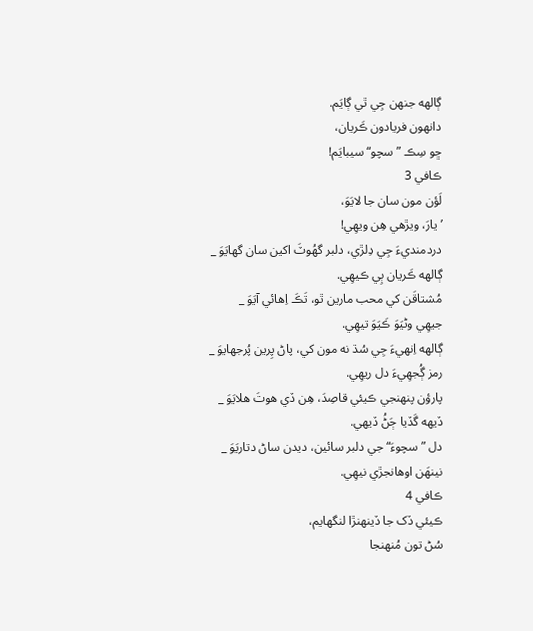ڳالهه جنهن جِي ٿي ڳايَم.
دانهون فريادون ڪَريان،
ڇو سِڪ ”سچو“ سيبايَم!
ڪافي 3
لَؤن مون سان جا لايَوَ،
’ يارَ، ويڙهي هِن ويهِي!
دردمنديءَ جِي دِلڙي، دلبر گھُوٽَ اکين سان گھايَوَ _
ڳالهه ڪَريان ٻِي ڪيهِي.
مُشتاقَن کي محب مارين ٿو، تَڪَ اِهائي آيَوَ _
جيهِي وڻيَوَ ڪَيَوَ تيهِي.
ڳالهه اِنهيءَ جِي سُڌ نه مون کي، پاڻ پِرين پُرجھايوَ _
رمز ڳُجھِيءَ دل ريهِي.
پارؤن پنهنجي ڪيئي قاصِدَ، هِن ڏي هوتَ هلايَوَ _
ڏيهه گَڏيا ڄَڻُ ڏيهي.
دل ”سچوءَ“ جي دلبر سائين، ديدن ساڻ دتاريَوَ _
نينهَن اوهانجڙي نيهِي.
ڪافي 4
ڪيئي ڏک جا ڏينهنڙا لنگھايم،
سُڻ تون مُنهنجا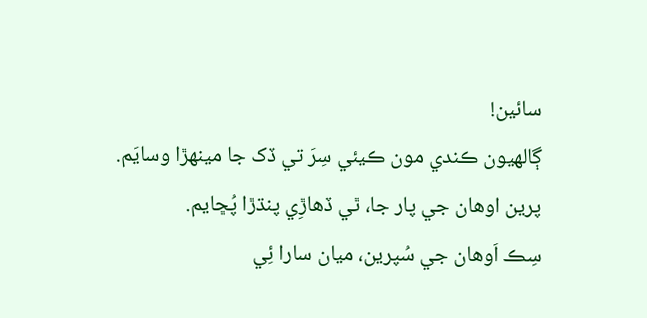سائين!
ڳالهيون ڪندي مون ڪيئي سِرَ تي ڏک جا مينهڙا وسايَم.
پرين اوهان جي پار جا، ٿي ڏهاڙِي پنڌڙا پُڇايم.
سِڪ اَوهان جي سُپرين، ميان سارا ئِي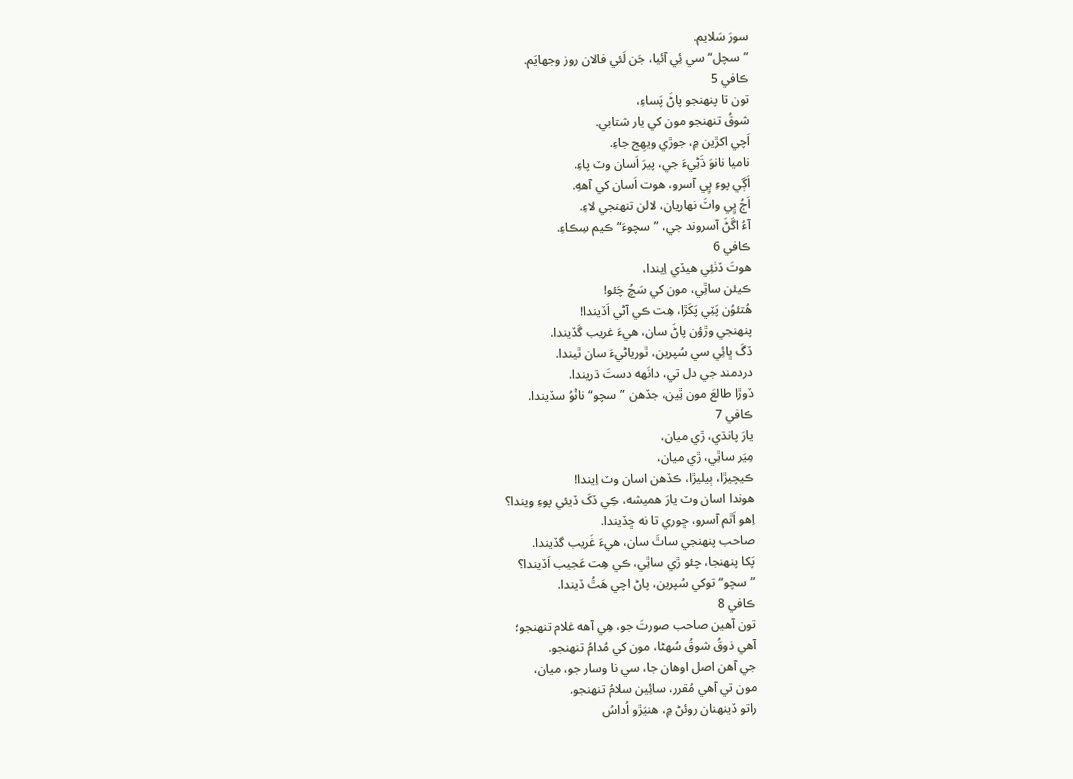سورَ سَلايم.
”سچل“ سي ئِي آئيا، جَن لَئي فالان روز وجھايَم.
ڪافي 5
تون تا پنهنجو پاڻَ پَساءِ،
شوقُ تنهنجو مون کي يار شتابي.
اَچي اکڙين ۾، جوڙي ويهِج جاءِ.
ناميا نانوَ ڌَڻِيءَ جي، پيرَ اَسان وٽ پاءِ.
اَڳي پوءِ ڀِي آسرو، هوت اَسان کي آههِ.
اَڄُ ڀِي واٽَ نهاريان، لالن تنهنجي لاءِ.
آءُ اڱڻَ آسروند جي، ”سچوءَ“ ڪيم سِڪاءِ.
ڪافي 6
هوتَ ڏٺئِي هيڏي اِيندا،
ڪيئن ساٿِي، مون کي سَچُ چَئو!
هُتئوُن پَٽِي پَکَڙا، هِت ڪي آڻي اَڏيندا!
پنهنجي وڙؤن پاڻَ سان، هيءَ غريب گَڏيندا.
ڏگَ ڀائِي سي سُپرين، ٿورياڻيءَ سان ٿيندا.
دردمند جي دل تي، دانَهه دستَ ڌريندا.
ڏوڙا طالعَ مون ٿِين، جڏهن ”سچو“ نانۡوُ سڏيندا.
ڪافي 7
يارَ پانڌي، ڙي ميان،
مِيَر ساٿِي، ڙي ميان،
ڪيچيڙا، ٻيليڙا، ڪڏهن اسان وٽ اِيندا!
هوندا اسان وٽ يارَ هميشه، ڪِي ڏکَ ڏيئي پوءِ ويندا؟
اِهو اَٿم آسرو، ڇوري تا نه ڇڏيندا.
صاحب پنهنجي ساٿَ سان، هيءَ غَريب گڏيندا.
پَکا پنهنجا، چئو ڙي ساٿِي، ڪي هِت عَجيب اَڏيندا؟
”سچو“ توکي سُپرين، پاڻ اچي هَٿُ ڏيندا.
ڪافي 8
تون آهين صاحب صورتَ جو، هِي آهه غلام تنهنجو؛
آهي ذوقُ شوقُ سُهڻا، مون کي مُدامُ تنهنجو.
جي آهن اصل اوهان جا، سي نا وسار جو، ميان،
مون تي آهي مُقرر، سائِين سلامُ تنهنجو.
راتو ڏينهنان روئڻ ۾، هنيَڙو اُداسُ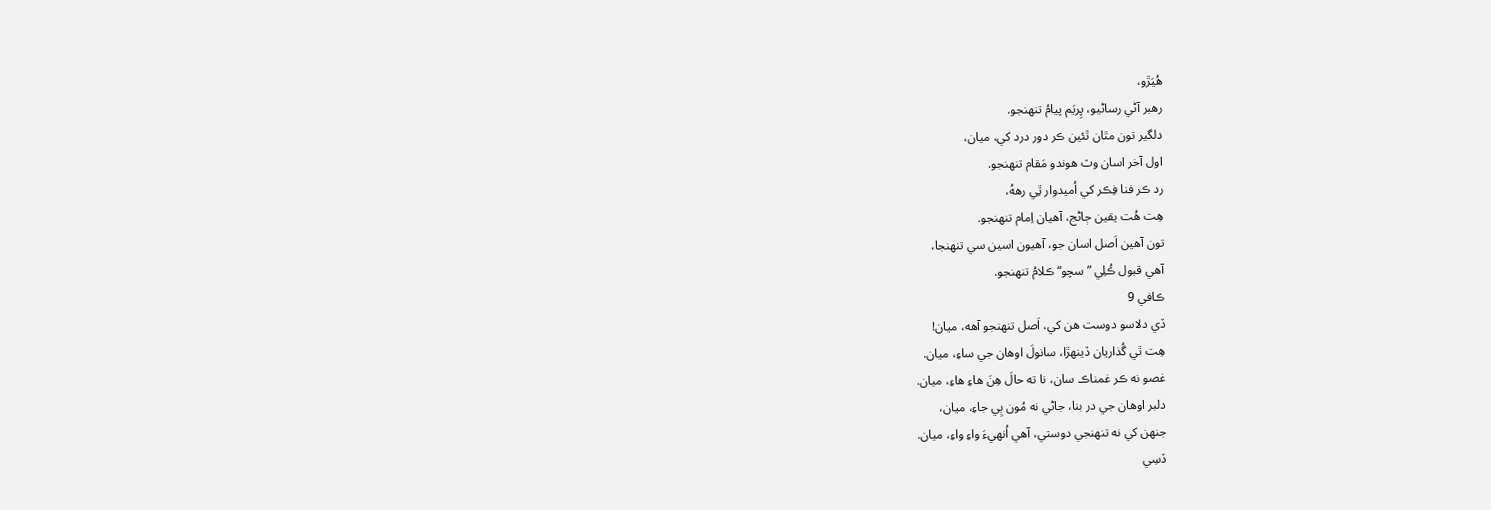هُيَڙو،
رهبر آڻي رساڻيو، پِريَم پيامُ تنهنجو.
دلگير تون مٿان ٿئين ڪر دور درد کي، ميان،
اول آخر اسان وٽ هوندو مَقام تنهنجو.
رد ڪر فنا فِڪر کي اُميدوار ٿِي رههُ،
هِت هُت يقين ڄاڻج، آهيان اِمام تنهنجو.
تون آهين اَصل اسان جو، آهيون اسين سي تنهنجا،
آهي قبول ڪُلِي ”سچو“ ڪلامُ تنهنجو.
ڪافي 9
ڏي دلاسو دوست هن کي، اَصل تنهنجو آهه، ميان!
هِت ٿي گُذاريان ڏينهڙا، سانولَ اوهان جي ساءِ، ميان.
غصو نه ڪر غمناڪ سان، نا ته حالَ هِنَ هاءِ هاءِ، ميان.
دلبر اوهان جي در بنا، جاڻي نه مُون ٻِي جاءِ، ميان،
جنهن کي نه تنهنجي دوستي، آهي اُنهيءَ واءِ واءِ، ميان.
ڏسِي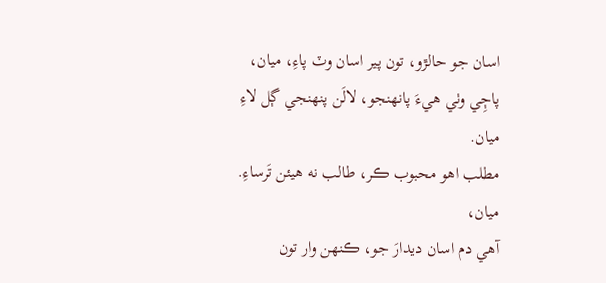اسان جو حالڙو، تون پير اسان وٽ پاءِ، ميان،
پاڄِي وٺي هيءَ پانهنجو، لالَن پنهنجي ڳل لاءِ ميان.
مطلب اهو محبوب ڪر، طالب نه هيئن تَرساءِ. ميان،
آهي دم اسان ديدارَ جو، ڪنهن وار تون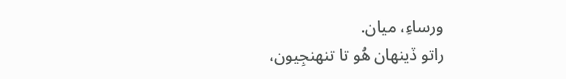ورساءِ، ميان.
راتو ڏينهان هُو تا تنهنجِيون،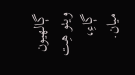ڳالهيون ويٺو هِت ڳاءِ، ميان.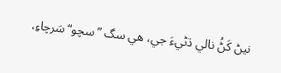نيڻ کَڻُ نالي ڌڻيءَ جي، هي سگ ”سچو“ سَرچاءِ،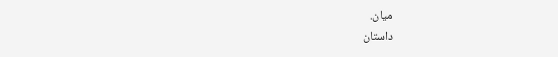ميان.
داستان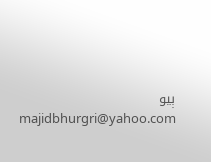ٻيو
majidbhurgri@yahoo.com